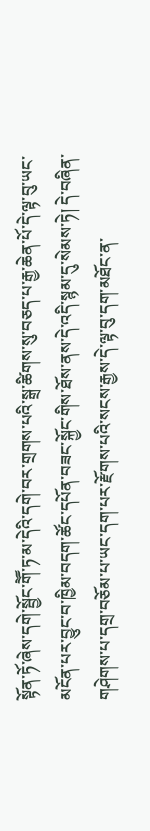སྟོན་ཏོ་ཞེས་དགེ་སྦྱོང་གཽ་ཏ་མ་དེའི་དགེ་བར་གྲགས་པའི་སྒྲ་ཚིགས་སུ་བཅད་པ་རྒྱ་ཆེན་པོ་དེ་ལྟ་བུ་ཡང་མངོན་པར་བྱུང་བ་ཁྱིམ་བདག་ཚོང་དཔོན་བཟང་སྐྱོང་གིས་ཐོས་ནས་དེ་འདི་སྙམ་དུ་སེམས་ཏེ། དེ་བཞིན་གཤེགས་པ་དགྲ་བཅོམ་པ་ཡང་དག་པར་རྫོགས་པའི་སངས་རྒྱས་དེ་ལྟ་བུ་དག་མཐོང་ན་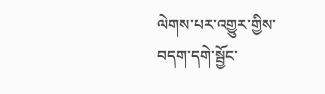ལེགས་པར་འགྱུར་གྱིས་བདག་དགེ་སྦྱོང་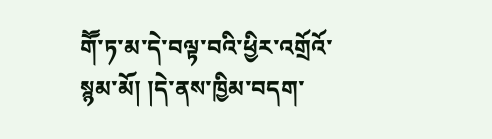གཽ་ཏ་མ་དེ་བལྟ་བའི་ཕྱིར་འགྲོའོ་སྙམ་མོ། །དེ་ནས་ཁྱིམ་བདག་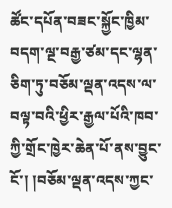ཚོང་དཔོན་བཟང་སྐྱོང་ཁྱིམ་བདག་ལྔ་བརྒྱ་ཙམ་དང་ལྷན་ཅིག་ཏུ་བཅོམ་ལྡན་འདས་ལ་བལྟ་བའི་ཕྱིར་རྒྱལ་པོའི་ཁབ་ཀྱི་གྲོང་ཁྱེར་ཆེན་པོ་ནས་བྱུང་ངོ་། །བཅོམ་ལྡན་འདས་ཀྱང་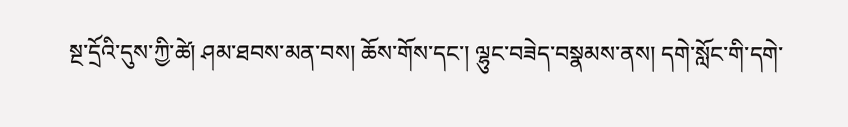སྔ་དྲོའི་དུས་ཀྱི་ཚེ། ཤམ་ཐབས་མན་བས། ཆོས་གོས་དང་། ལྷུང་བཟེད་བསྣམས་ནས། དགེ་སློང་གི་དགེ་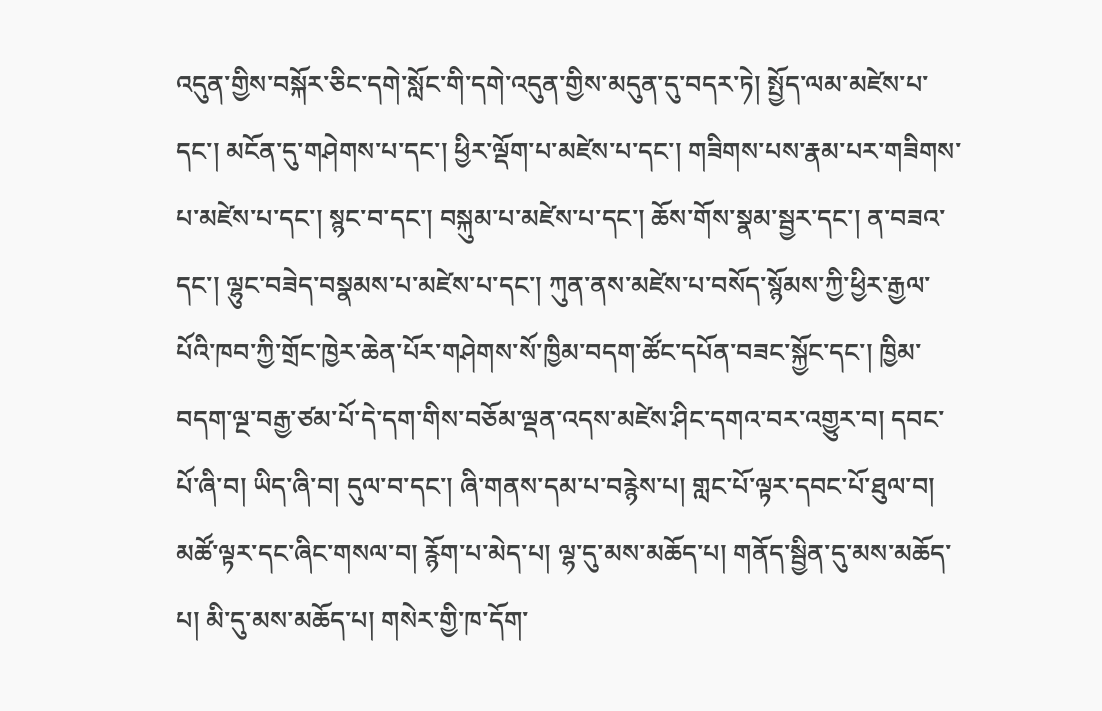འདུན་གྱིས་བསྐོར་ཅིང་དགེ་སློང་གི་དགེ་འདུན་གྱིས་མདུན་དུ་བདར་ཏེ། སྤྱོད་ལམ་མཛེས་པ་དང་། མངོན་དུ་གཤེགས་པ་དང་། ཕྱིར་ལྡོག་པ་མཛེས་པ་དང་། གཟིགས་པས་རྣམ་པར་གཟིགས་པ་མཛེས་པ་དང་། སྙང་བ་དང་། བསྐུམ་པ་མཛེས་པ་དང་། ཆོས་གོས་སྣམ་སྦྱར་དང་། ན་བཟའ་དང་། ལྷུང་བཟེད་བསྣམས་པ་མཛེས་པ་དང་། ཀུན་ནས་མཛེས་པ་བསོད་སྙོམས་ཀྱི་ཕྱིར་རྒྱལ་པོའི་ཁབ་ཀྱི་གྲོང་ཁྱེར་ཆེན་པོར་གཤེགས་སོ་ཁྱིམ་བདག་ཚོང་དཔོན་བཟང་སྐྱོང་དང་། ཁྱིམ་བདག་ལྔ་བརྒྱ་ཙམ་པོ་དེ་དག་གིས་བཅོམ་ལྡན་འདས་མཛེས་ཤིང་དགའ་བར་འགྱུར་བ། དབང་པོ་ཞི་བ། ཡིད་ཞི་བ། དུལ་བ་དང་། ཞི་གནས་དམ་པ་བརྙེས་པ། གླང་པོ་ལྟར་དབང་པོ་ཐུལ་བ། མཚོ་ལྟར་དང་ཞིང་གསལ་བ། རྙོག་པ་མེད་པ། ལྷ་དུ་མས་མཆོད་པ། གནོད་སྦྱིན་དུ་མས་མཆོད་པ། མི་དུ་མས་མཆོད་པ། གསེར་གྱི་ཁ་དོག་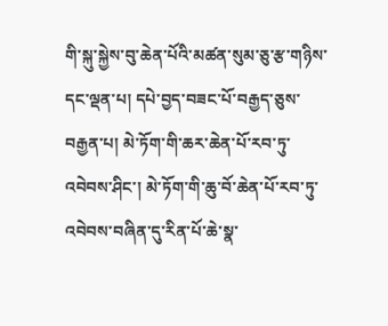གི་སྐུ་སྐྱེས་བུ་ཆེན་པོའི་མཚན་སུམ་ཅུ་རྩ་གཉིས་དང་ལྡན་པ། དཔེ་བྱད་བཟང་པོ་བརྒྱད་ཅུས་བརྒྱན་པ། མེ་ཏོག་གི་ཆར་ཆེན་པོ་རབ་ཏུ་འབེབས་ཤིང་། མེ་ཏོག་གི་ཆུ་བོ་ཆེན་པོ་རབ་ཏུ་འབེབས་བཞིན་དུ་རིན་པོ་ཆེ་སྣ་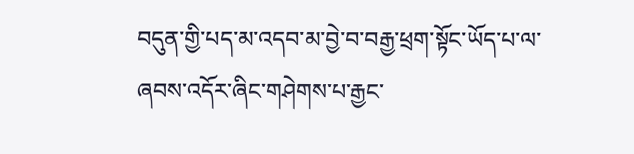བདུན་གྱི་པད་མ་འདབ་མ་བྱེ་བ་བརྒྱ་ཕྲག་སྟོང་ཡོད་པ་ལ་ཞབས་འདོར་ཞིང་གཤེགས་པ་རྒྱང་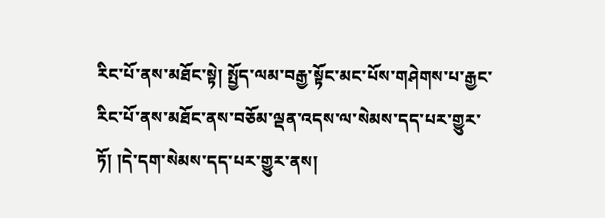རིང་པོ་ནས་མཐོང་སྟེ། སྤྱོད་ལམ་བརྒྱ་སྟོང་མང་པོས་གཤེགས་པ་རྒྱང་རིང་པོ་ནས་མཐོང་ནས་བཅོམ་ལྡན་འདས་ལ་སེམས་དད་པར་གྱུར་ཏོ། །དེ་དག་སེམས་དད་པར་གྱུར་ནས།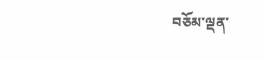བཅོམ་ལྡན་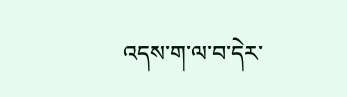འདས་ག་ལ་བ་དེར་